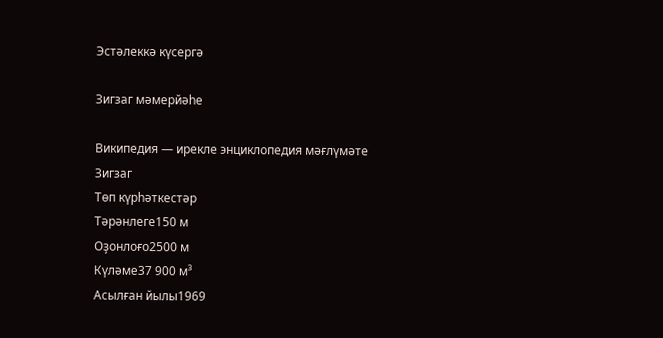Эстәлеккә күсергә

Зигзаг мәмерйәһе

Википедия — ирекле энциклопедия мәғлүмәте
Зигзаг
Төп күрһәткестәр
Тәрәнлеге150 м
Оҙонлоғо2500 м
Күләме37 900 м³
Асылған йылы1969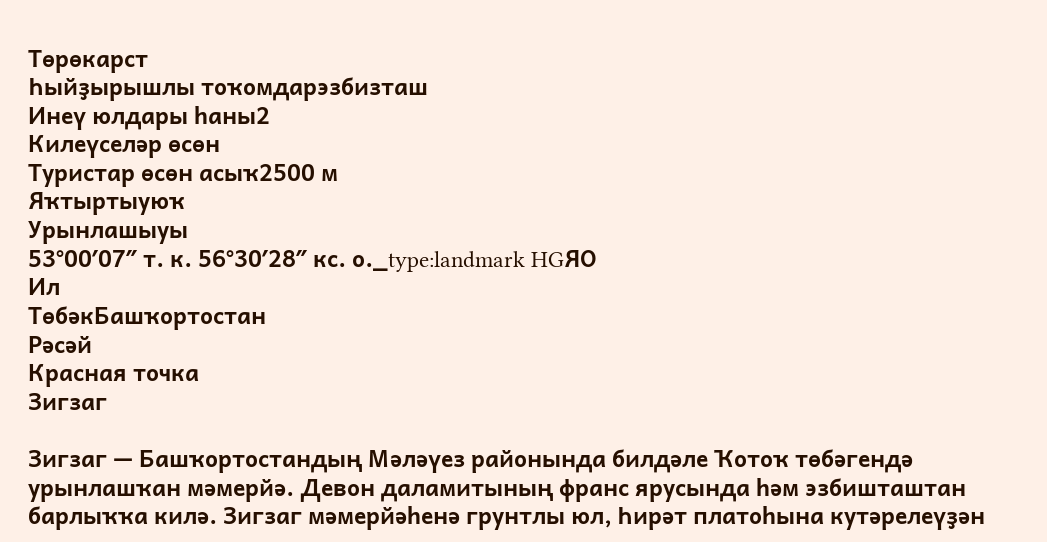Төрөкарст
Һыйҙырышлы тоҡомдарэзбизташ
Инеү юлдары һаны2
Килеүселәр өсөн
Туристар өсөн асыҡ2500 м
Яҡтыртыуюҡ
Урынлашыуы
53°00′07″ т. к. 56°30′28″ кс. о._type:landmark HGЯO
Ил
ТөбәкБашҡортостан
Рәсәй
Красная точка
Зигзаг

Зигзаг — Башҡортостандың Мәләүез районында билдәле Ҡотоҡ төбәгендә урынлашҡан мәмерйә. Девон даламитының франс ярусында һәм эзбишташтан барлыҡҡа килә. Зигзаг мәмерйәһенә грунтлы юл, Һирәт платоһына кутәрелеүҙән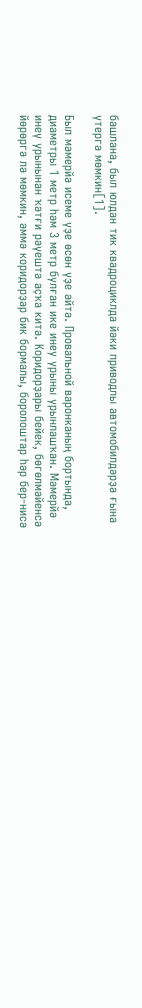башлана, был юлдан тик квадроциклда йәки приводлы автомобилдәрҙә ғына үтергә мөмкин[1].

Был мәмерйә исеме үҙе өсөн үҙе әйтә. Провальной варонканың бортында, диаметры 1 метр һәм 3 метр булған ике инеу урыны урынлашҡан. Мәмерйә инеү урынынан ҡәтғи рәүештә аҫҡа китә. Коридорҙары бейек, бөгөлмәйенсә йөрөргә лә мөмкин, әммә коридорҙар бик бормалы, боролоштар һәр бер-нисә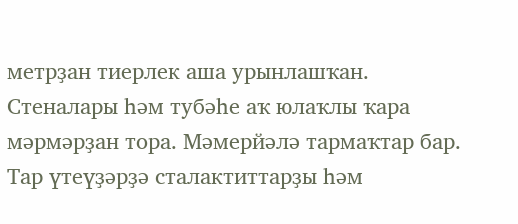метрҙан тиерлек аша урынлашҡан. Стеналары һәм тубәһе аҡ юлаҡлы ҡара мәрмәрҙан тора. Мәмерйәлә тармаҡтар бар. Тар үтеүҙәрҙә сталактиттарҙы һәм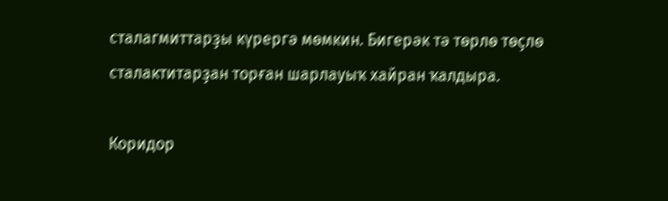сталагмиттарҙы күрергә мөмкин. Бигерәк тә төрлө төҫлө сталактитарҙан торған шарлауыҡ хайран ҡалдыра.

Коридор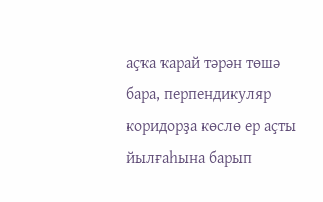аҫҡа ҡарай тәрән төшә бара, перпендикуляр коридорҙа көслө ер аҫты йылғаһына барып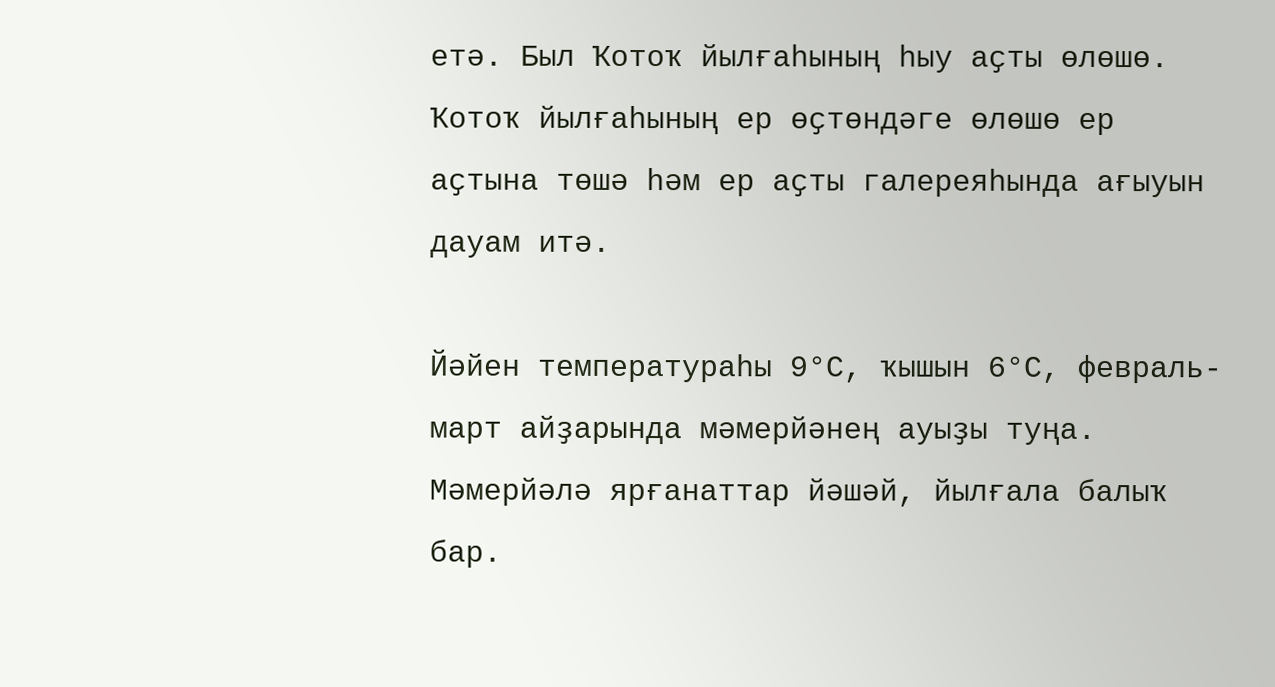етә. Был Ҡотоҡ йылғаһының һыу аҫты өлөшө. Ҡотоҡ йылғаһының ер өҫтөндәге өлөшө ер аҫтына төшә һәм ер аҫты галереяһында ағыуын дауам итә.

Йәйен температураһы 9°С, ҡышын 6°С, февраль-март айҙарында мәмерйәнең ауыҙы туңа. Мәмерйәлә ярғанаттар йәшәй, йылғала балыҡ бар.